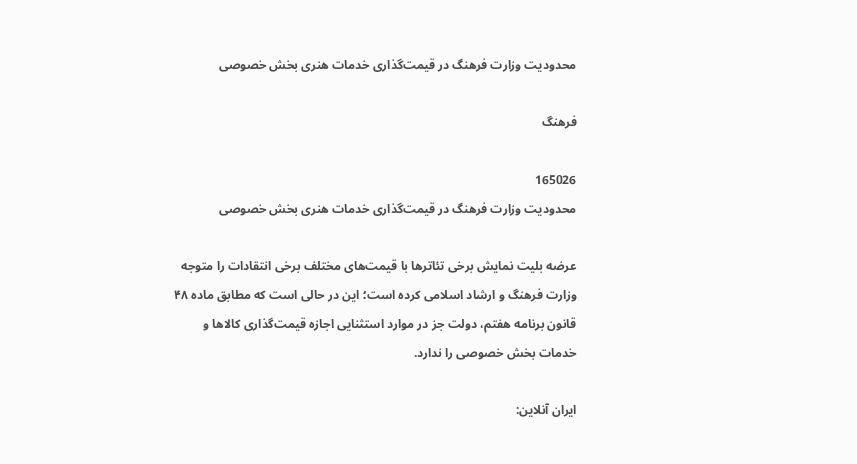محدودیت وزارت فرهنگ در قیمت‌گذاری خدمات هنری بخش خصوصی

فرهنگ

165026
محدودیت وزارت فرهنگ در قیمت‌گذاری خدمات هنری بخش خصوصی

عرضه بلیت نمایش برخی تئاترها با قیمت‌های مختلف برخی انتقادات را متوجه وزارت فرهنگ و ارشاد اسلامی کرده است؛ این در حالی است که مطابق ماده ۴۸ قانون برنامه هفتم، دولت جز در موارد استثنایی اجازه قیمت‌گذاری کالاها و خدمات بخش خصوصی را ندارد.

ایران آنلاین: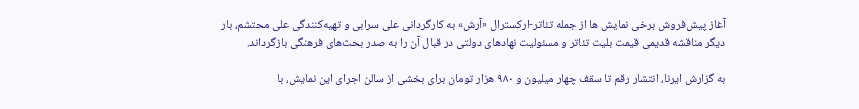آغاز پیش‌فروش برخی نمایش ها از جمله تئاتر-ارکسترال «آرش» به کارگردانی علی سرابی و تهیه‌کنندگی علی محتشم، بار دیگر مناقشه قدیمی قیمت بلیت تئاتر و مسئولیت نهادهای دولتی در قبال آن را به صدر بحث‌های فرهنگی بازگرداند.

به گزارش ایرنا، انتشار رقم‌ تا سقف چهار میلیون و ۹۸۰ هزار تومان برای بخشی از سالن اجرای این نمایش، با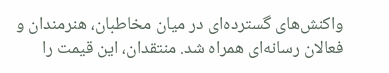واکنش‌های گسترده‌ای در میان مخاطبان، هنرمندان و فعالان رسانه‌ای همراه شد. منتقدان، این قیمت را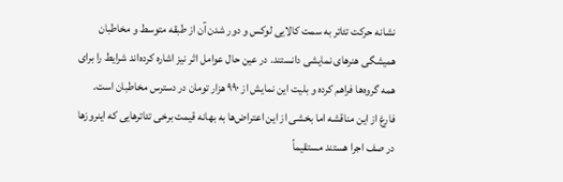نشانه حرکت تئاتر به سمت کالایی لوکس و دور شدن آن از طبقه متوسط و مخاطبان همیشگی هنرهای نمایشی دانستند. در عین حال عوامل اثر نیز اشاره کرده‌اند شرایط را برای همه گروه‌ها فراهم کرده و بلیت این نمایش از ۹۹۰ هزار تومان در دسترس مخاطبان است.
فارغ از این مناقشه اما بخشی از این اعتراض‌ها به بهانه قیمت برخی تئاترهایی که اینروزها در صف اجرا هستند مستقیماً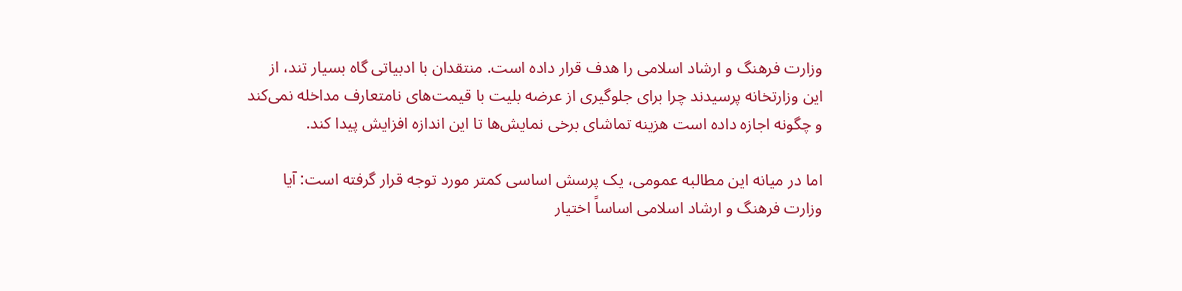وزارت فرهنگ و ارشاد اسلامی را هدف قرار داده است. منتقدان با ادبیاتی گاه بسیار تند، از این وزارتخانه پرسیدند چرا برای جلوگیری از عرضه بلیت با قیمت‌های نامتعارف مداخله نمی‌کند و چگونه اجازه داده است هزینه تماشای برخی نمایش‌ها تا این اندازه افزایش پیدا کند.

اما در میانه این مطالبه عمومی، یک پرسش اساسی کمتر مورد توجه قرار گرفته است: آیا وزارت فرهنگ و ارشاد اسلامی اساساً اختیار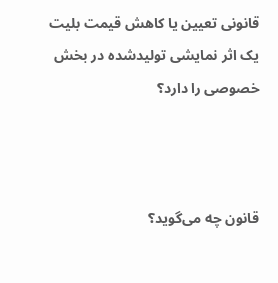قانونی تعیین یا کاهش قیمت بلیت یک اثر نمایشی تولیدشده در بخش خصوصی را دارد؟



قانون چه می‌گوید؟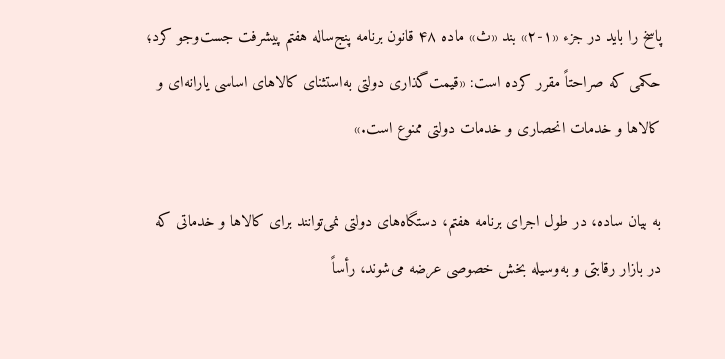پاسخ را باید در جزء «۱-۲» بند «ث» ماده ۴۸ قانون برنامه پنج‌ساله هفتم پیشرفت جست‌وجو کرد؛ حکمی که صراحتاً مقرر کرده است: «قیمت‌گذاری دولتی به‌استثنای کالاهای اساسی یارانه‌ای و کالاها و خدمات انحصاری و خدمات دولتی ممنوع است.»

به بیان ساده، در طول اجرای برنامه هفتم، دستگاه‌های دولتی نمی‌توانند برای کالاها و خدماتی که در بازار رقابتی و به‌وسیله بخش خصوصی عرضه می‌شوند، رأساً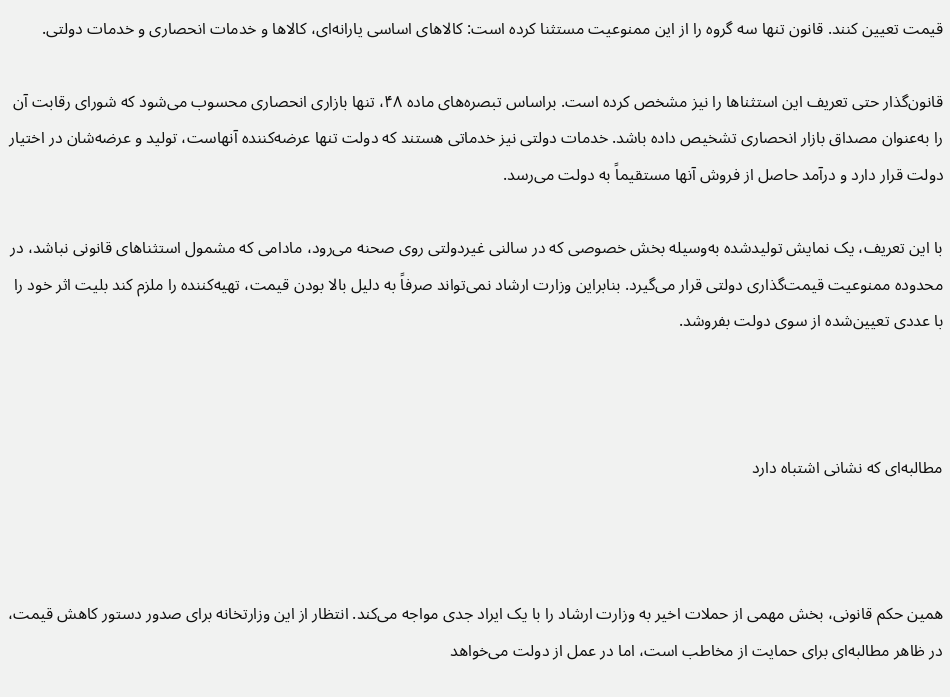قیمت تعیین کنند. قانون تنها سه گروه را از این ممنوعیت مستثنا کرده است: کالاهای اساسی یارانه‌ای، کالاها و خدمات انحصاری و خدمات دولتی.

قانون‌گذار حتی تعریف این استثناها را نیز مشخص کرده است. براساس تبصره‌های ماده ۴۸، تنها بازاری انحصاری محسوب می‌شود که شورای رقابت آن را به‌عنوان مصداق بازار انحصاری تشخیص داده باشد. خدمات دولتی نیز خدماتی هستند که دولت تنها عرضه‌کننده آنهاست، تولید و عرضه‌شان در اختیار دولت قرار دارد و درآمد حاصل از فروش آنها مستقیماً به دولت می‌رسد.

با این تعریف، یک نمایش تولیدشده به‌وسیله بخش خصوصی که در سالنی غیردولتی روی صحنه می‌رود، مادامی که مشمول استثناهای قانونی نباشد، در محدوده ممنوعیت قیمت‌گذاری دولتی قرار می‌گیرد. بنابراین وزارت ارشاد نمی‌تواند صرفاً به دلیل بالا بودن قیمت، تهیه‌کننده را ملزم کند بلیت اثر خود را با عددی تعیین‌شده از سوی دولت بفروشد.



مطالبه‌ای که نشانی اشتباه دارد



همین حکم قانونی، بخش مهمی از حملات اخیر به وزارت ارشاد را با یک ایراد جدی مواجه می‌کند. انتظار از این وزارتخانه برای صدور دستور کاهش قیمت، در ظاهر مطالبه‌ای برای حمایت از مخاطب است، اما در عمل از دولت می‌خواهد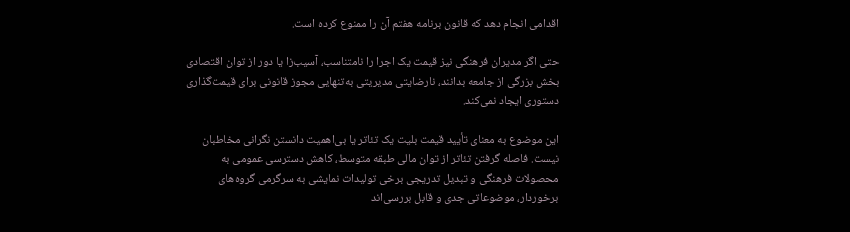اقدامی انجام دهد که قانون برنامه هفتم آن را ممنوع کرده است.

حتی اگر مدیران فرهنگی نیز قیمت یک اجرا را نامتناسب، آسیب‌زا یا دور از توان اقتصادی بخش بزرگی از جامعه بدانند، نارضایتی مدیریتی به‌تنهایی مجوز قانونی برای قیمت‌گذاری دستوری ایجاد نمی‌کند.

این موضوع به معنای تأیید قیمت بلیت یک تئاتر یا بی‌اهمیت دانستن نگرانی مخاطبان نیست. فاصله گرفتن تئاتر از توان مالی طبقه متوسط، کاهش دسترسی عمومی به محصولات فرهنگی و تبدیل تدریجی برخی تولیدات نمایشی به سرگرمی گروه‌های برخوردار، موضوعاتی جدی و قابل بررسی‌اند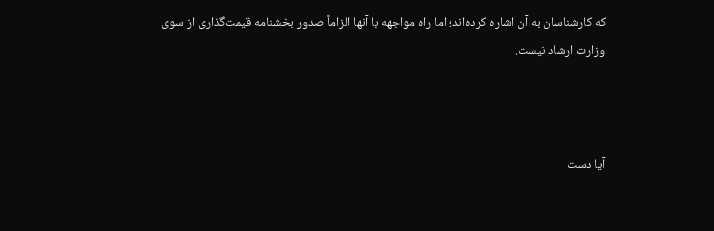که کارشناسان به آن اشاره کرده‌اند؛ اما راه مواجهه با آنها الزاماً صدور بخشنامه قیمت‌گذاری از سوی وزارت ارشاد نیست.



آیا دست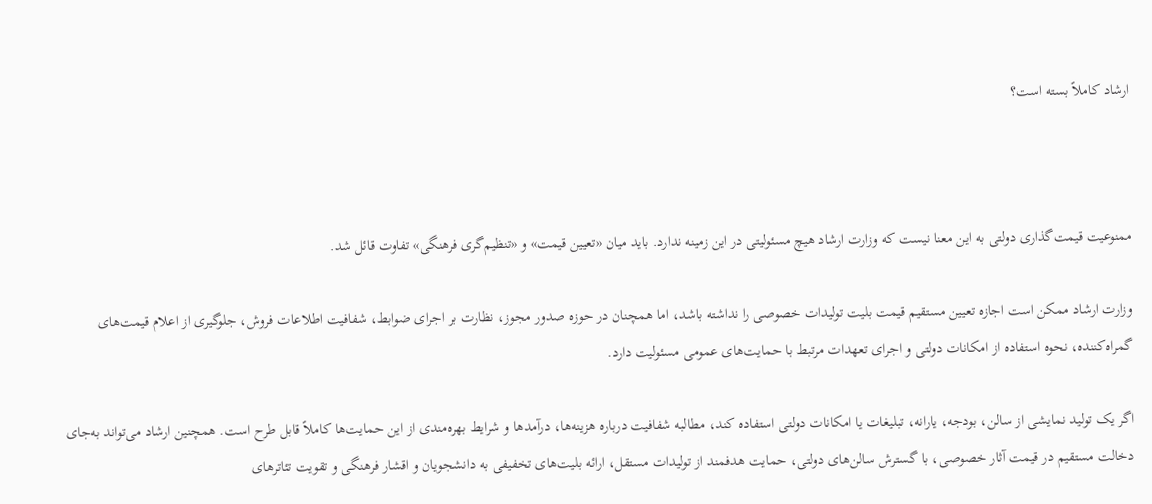ارشاد کاملاً بسته است؟



ممنوعیت قیمت‌گذاری دولتی به این معنا نیست که وزارت ارشاد هیچ مسئولیتی در این زمینه ندارد. باید میان «تعیین قیمت» و «تنظیم‌گری فرهنگی» تفاوت قائل شد.

وزارت ارشاد ممکن است اجازه تعیین مستقیم قیمت بلیت تولیدات خصوصی را نداشته باشد، اما همچنان در حوزه صدور مجوز، نظارت بر اجرای ضوابط، شفافیت اطلاعات فروش، جلوگیری از اعلام قیمت‌های گمراه‌کننده، نحوه استفاده از امکانات دولتی و اجرای تعهدات مرتبط با حمایت‌های عمومی مسئولیت دارد.

اگر یک تولید نمایشی از سالن، بودجه، یارانه، تبلیغات یا امکانات دولتی استفاده کند، مطالبه شفافیت درباره هزینه‌ها، درآمدها و شرایط بهره‌مندی از این حمایت‌ها کاملاً قابل طرح است. همچنین ارشاد می‌تواند به‌جای دخالت مستقیم در قیمت آثار خصوصی، با گسترش سالن‌های دولتی، حمایت هدفمند از تولیدات مستقل، ارائه بلیت‌های تخفیفی به دانشجویان و اقشار فرهنگی و تقویت تئاترهای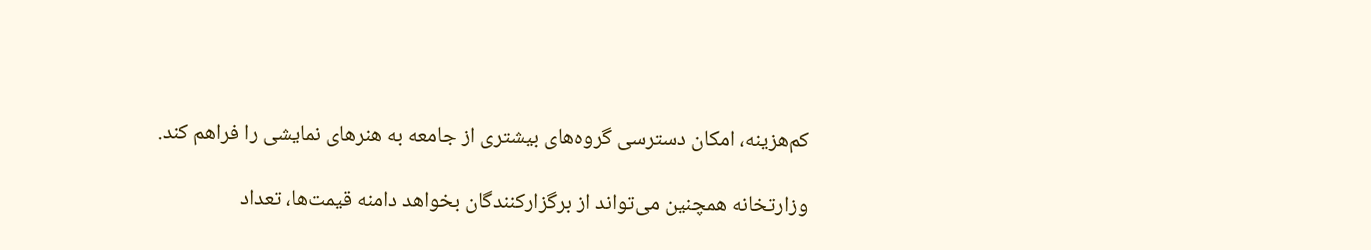کم‌هزینه، امکان دسترسی گروه‌های بیشتری از جامعه به هنرهای نمایشی را فراهم کند.

وزارتخانه همچنین می‌تواند از برگزارکنندگان بخواهد دامنه قیمت‌ها، تعداد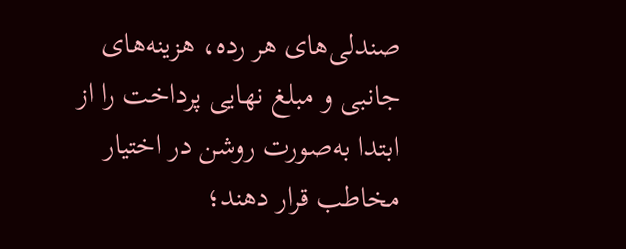صندلی‌های هر رده، هزینه‌های جانبی و مبلغ نهایی پرداخت را از ابتدا به‌صورت روشن در اختیار مخاطب قرار دهند؛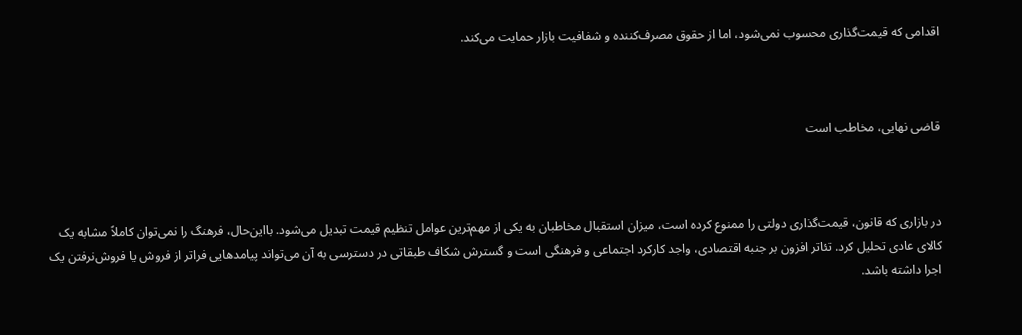اقدامی که قیمت‌گذاری محسوب نمی‌شود، اما از حقوق مصرف‌کننده و شفافیت بازار حمایت می‌کند.



قاضی نهایی، مخاطب است



در بازاری که قانون، قیمت‌گذاری دولتی را ممنوع کرده است، میزان استقبال مخاطبان به یکی از مهم‌ترین عوامل تنظیم قیمت تبدیل می‌شود. بااین‌حال، فرهنگ را نمی‌توان کاملاً مشابه یک کالای عادی تحلیل کرد. تئاتر افزون بر جنبه اقتصادی، واجد کارکرد اجتماعی و فرهنگی است و گسترش شکاف طبقاتی در دسترسی به آن می‌تواند پیامدهایی فراتر از فروش یا فروش‌نرفتن یک اجرا داشته باشد.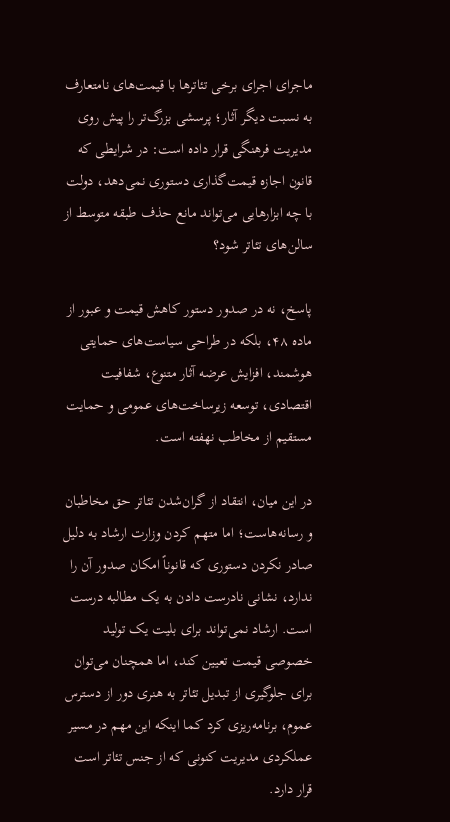ماجرای اجرای برخی تئاترها با قیمت‌های نامتعارف به نسبت دیگر آثار؛ پرسشی بزرگ‌تر را پیش روی مدیریت فرهنگی قرار داده است: در شرایطی که قانون اجازه قیمت‌گذاری دستوری نمی‌دهد، دولت با چه ابزارهایی می‌تواند مانع حذف طبقه متوسط از سالن‌های تئاتر شود؟

پاسخ، نه در صدور دستور کاهش قیمت و عبور از ماده ۴۸، بلکه در طراحی سیاست‌های حمایتی هوشمند، افزایش عرضه آثار متنوع، شفافیت اقتصادی، توسعه زیرساخت‌های عمومی و حمایت مستقیم از مخاطب نهفته است.

در این میان، انتقاد از گران‌شدن تئاتر حق مخاطبان و رسانه‌هاست؛ اما متهم کردن وزارت ارشاد به دلیل صادر نکردن دستوری که قانوناً امکان صدور آن را ندارد، نشانی نادرست دادن به یک مطالبه درست است. ارشاد نمی‌تواند برای بلیت یک تولید خصوصی قیمت تعیین کند، اما همچنان می‌توان برای جلوگیری از تبدیل تئاتر به هنری دور از دسترس عموم، برنامه‌ریزی کرد کما اینکه این مهم در مسیر عملکردی مدیریت کنونی که از جنس تئاتر است قرار دارد.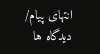انتهای پیام/
دیدگاه ها